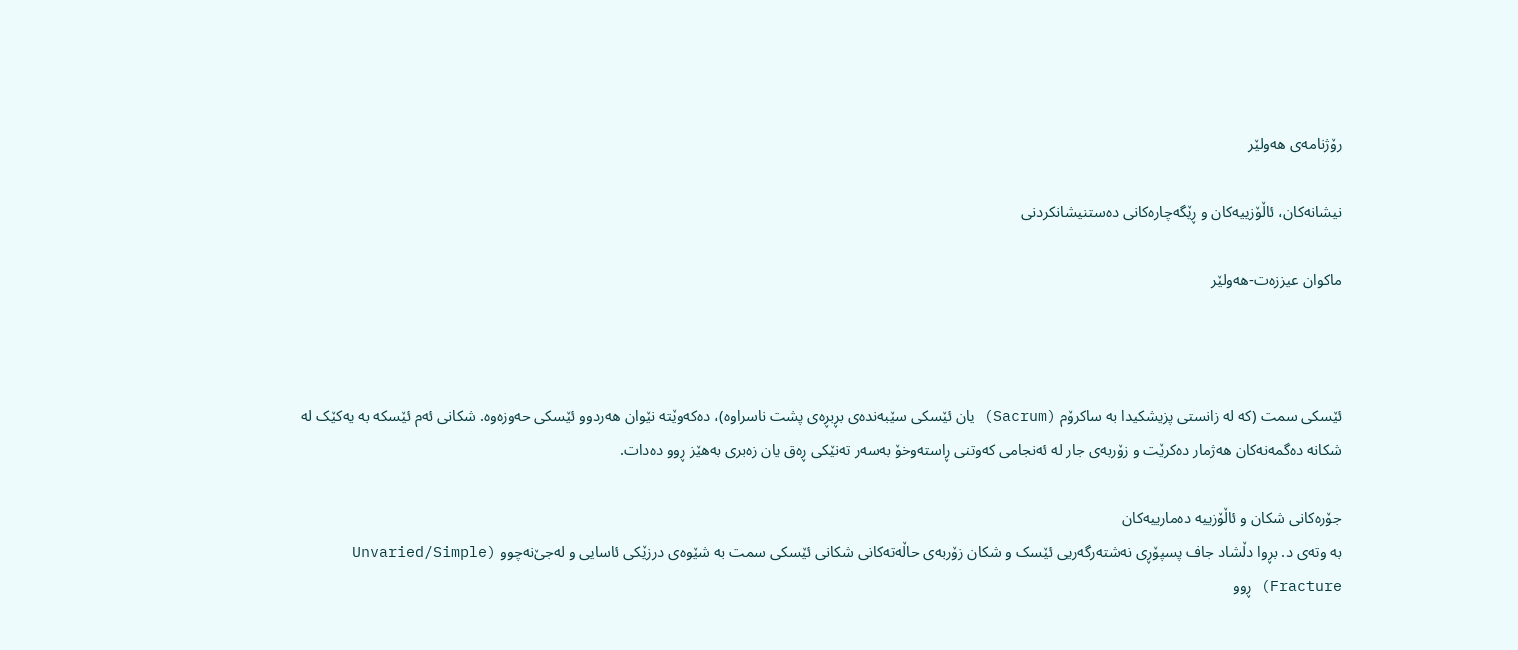رۆژنامەی ھەولێر

نیشانەکان، ئاڵۆزییەکان و ڕێگەچارەکانی دەستنیشانکردنی

ماكوان عيززه‌‌ت-هەولێر



ئێسکی سمت (کە لە زانستی پزیشکیدا بە ساکرۆم (Sacrum) یان ئێسکی سێبەندەی بڕبڕەی پشت ناسراوە)، دەکەوێتە نێوان هەردوو ئێسکی حەوزەوە. شکانی ئەم ئێسکە بە یەکێک لە شکانە دەگمەنەکان هەژمار دەکرێت و زۆربەی جار لە ئەنجامی کەوتنی ڕاستەوخۆ بەسەر تەنێکی ڕەق یان زەبری بەهێز ڕوو دەدات.

جۆرەکانی شکان و ئاڵۆزییە دەمارییەکان
بە وتەی د. بڕوا دڵشاد جاف پسپۆڕی نەشتەرگەریی ئێسک و شکان زۆربەی حاڵەتەکانی شکانی ئێسکی سمت بە شێوەی درزێکی ئاسایی و لەجێ‌نەچوو (Unvaried/Simple Fracture) ڕوو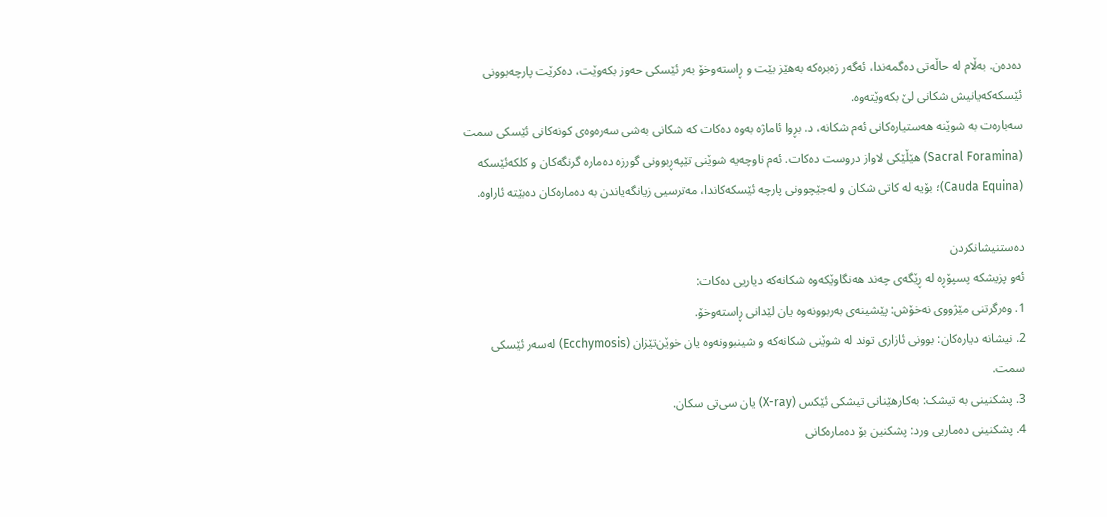دەدەن. بەڵام لە حاڵەتی دەگمەندا، ئەگەر زەبرەکە بەهێز بێت و ڕاستەوخۆ بەر ئێسکی حەوز بکەوێت، دەکرێت پارچەبوونی ئێسکەکەيانيش شكانى لێ بکەوێتەوە.
سەبارەت بە شوێنە هەستیارەکانی ئەم شکانە، د. بڕوا ئاماژە بەوە دەکات کە شکانی بەشی سەرەوەی کونەکانی ئێسکی سمت (Sacral Foramina) هێڵێکی لاواز دروست دەکات. ئەم ناوچەیە شوێنی تێپەڕبوونی گورزە دەمارە گرنگەکان و کلکەئێسکە (Cauda Equina)؛ بۆیە لە کاتی شکان و لەجێچوونی پارچە ئێسکەکاندا، مەترسیی زیانگەیاندن بە دەمارەکان دەبێتە ئاراوە.

دەستنیشانکردن
ئەو پزیشکە پسپۆڕە لە ڕێگەی چەند هەنگاوێکەوە شکانەکە دیاریی دەکات:
1. وەرگرتنی مێژووی نەخۆش: پێشینەی بەربوونەوە یان لێدانی ڕاستەوخۆ.
2. نیشانە دیارەکان: بوونی ئازاری توند لە شوێنی شکانەکە و شینبوونەوە یان خوێن‌تێزان (Ecchymosis) لەسەر ئێسکی سمت.
3. پشکنینی بە تیشک: بەکارهێنانی تیشکی ئێکس (X-ray) یان سی‌تی سکان.
4. پشکنینی دەماریی ورد: پشکنین بۆ دەمارەکانی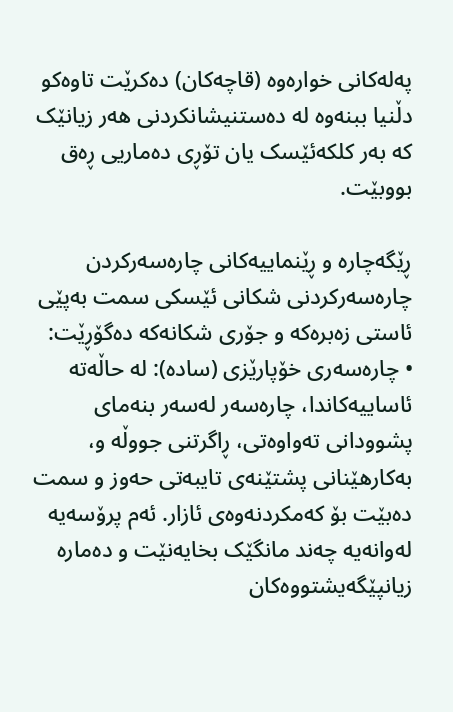پەلەکانی خوارەوە (قاچەکان) دەکرێت تاوەکو دڵنیا ببنەوە لە دەستنیشانکردنی هەر زیانێک کە بەر کلکەئێسک یان تۆڕی دەماریی ڕەق بووبێت.

ڕێگەچارە و ڕێنماییەکانی چارەسەرکردن
چارەسەرکردنی شکانی ئێسکی سمت بەپێی ئاستی زەبرەکە و جۆری شکانەکە دەگۆڕێت:
• چارەسەری خۆپارێزی (سادە): لە حاڵەتە ئاساییەکاندا، چارەسەر لەسەر بنەمای پشوودانی تەواوەتی، ڕاگرتنی جووڵە و، بەکارهێنانی پشتێنەی تایبەتی حەوز و سمت دەبێت بۆ کەمکردنەوەی ئازار. ئەم پرۆسەیە لەوانەیە چەند مانگێک بخایەنێت و دەمارە زیانپێگەیشتووەکان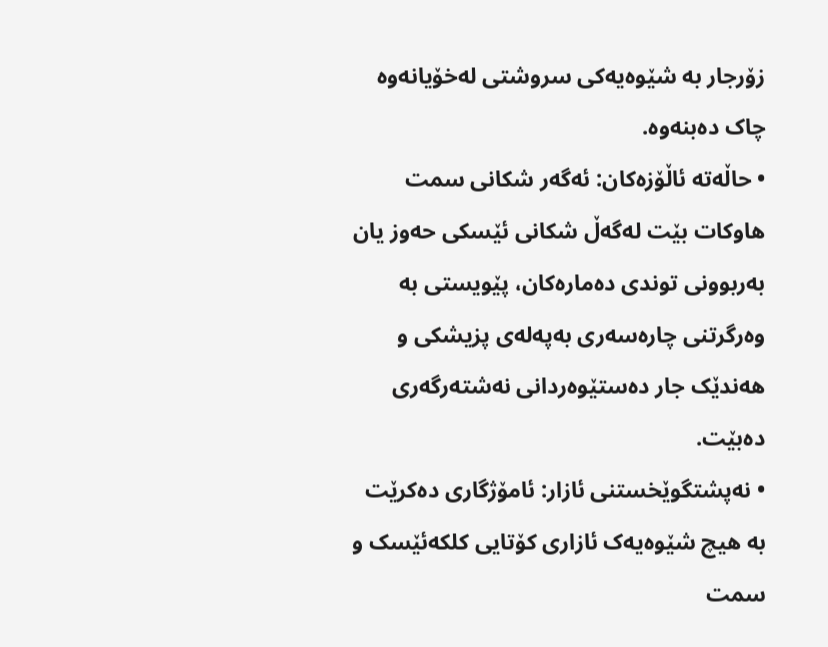زۆرجار بە شێوەیەکی سروشتی لەخۆیانەوە چاک دەبنەوە.
• حاڵەتە ئاڵۆزەکان: ئەگەر شکانی سمت هاوكات بێت لەگەڵ شکانی ئێسکی حەوز یان بەربوونی توندی دەمارەکان، پێویستی بە وەرگرتنی چارەسەری بەپەلەی پزیشکی و هەندێک جار دەستێوەردانی نەشتەرگەری دەبێت.
• نەپشتگوێخستنی ئازار: ئامۆژگاری دەکرێت بە هیچ شێوەیەک ئازاری کۆتایی کلکەئێسک و سمت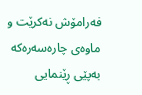فەرامۆش نەکرێت و ماوەی چارەسەرەکە بەپێی ڕێنمایی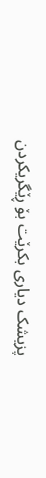پزیشک دیاری بكرێت بۆ ڕێگریکردن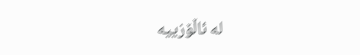لە ئاڵۆزییە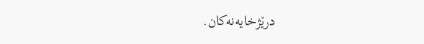درێژخایەنەکان.